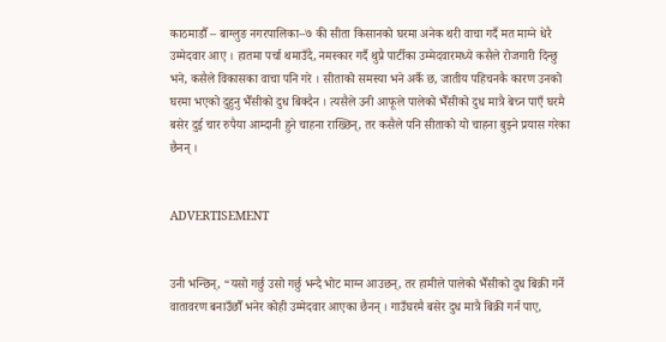काठमाडौँ – बाग्लुङ नगरपालिका–७ की सीता किसानको घरमा अनेक थरी वाचा गर्दै मत माग्ने धेरै उम्मेदवार आए । हातमा पर्चा थमाउँदै, नमस्कार गर्दै थुप्रै पार्टीका उम्मेदवारमध्ये कसैले रोजगारी दिन्छु भने, कसैले विकासका वाचा पनि गरे । सीताको समस्या भने अर्कै छ, जातीय पहिचनकै कारण उनको घरमा भएको दुहुनु भैँसीको दुध बिक्दैन । त्यसैले उनी आफूले पालेको भैँसीको दुध मात्रै बेच्न पाएँ घरमै बसेर दुई चार रुपैया आम्दानी हुने चाहना राख्छिन्, तर कसैले पनि सीताको यो चाहना बुझ्ने प्रयास गरेका छैनन् ।


ADVERTISEMENT


उनी भन्छिन्, “यसो गर्छु उसो गर्छु भन्दै भोट माग्न आउछन्, तर हामीले पालेको भैँसीको दुध बिक्री गर्ने वातावरण बनाउँछौँ भनेर कोही उम्मेदवार आएका छैनन् । गाउँघरमै बसेर दुध मात्रै बिक्री गर्न पाए,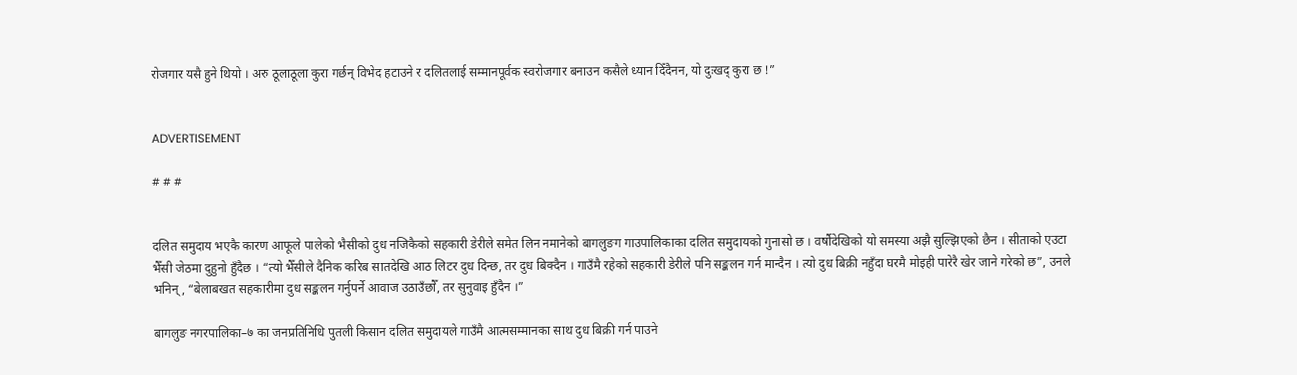रोजगार यसै हुने थियो । अरु ठूलाठूला कुरा गर्छन् विभेद हटाउने र दलितलाई सम्मानपूर्वक स्वरोजगार बनाउन कसैले ध्यान दिँदैनन, यो दुःखद् कुरा छ !”


ADVERTISEMENT

# # #


दलित समुदाय भएकै कारण आफूले पालेको भैसीको दुध नजिकैको सहकारी डेरीले समेत लिन नमानेको बागलुङग गाउपालिकाका दलित समुदायको गुनासो छ । वर्षौदेखिको यो समस्या अझै सुल्झिएको छैन । सीताको एउटा भैँसी जेठमा दुहुनो हुँदैछ । “त्यो भैँसीले दैनिक करिब सातदेखि आठ लिटर दुध दिन्छ, तर दुध बिक्दैन । गाउँमै रहेको सहकारी डेरीले पनि सङ्कलन गर्न मान्दैन । त्यो दुध बिक्री नहुँदा घरमै मोइही पारेरै खेर जाने गरेको छ”, उनले भनिन्, “बेलाबखत सहकारीमा दुध सङ्कलन गर्नुपर्ने आवाज उठाउँछौँ, तर सुनुवाइ हुँदैन ।”

बागलुङ नगरपालिका–७ का जनप्रतिनिधि पुतली किसान दलित समुदायले गाउँमै आत्मसम्मानका साथ दुध बिक्री गर्न पाउने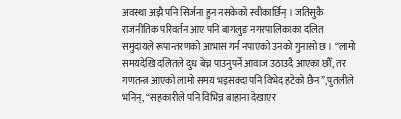अवस्था अझै पनि सिर्जना हुन नसकेको स्वीकार्छिन् । जतिसुकै राजनीतिक परिवर्तन आए पनि बागलुङ नगरपालिकाका दलित समुदायले रूपान्तरणको आभास गर्न नपाएको उनको गुनासो छ । “लामो समयदेखि दलितले दुध बेच्न पाउनुपर्ने आवाज उठाउदै आएका छौँ, तर गणतन्त्र आएको लामो समय भइसक्दा पनि विभेद हटेको छैन”,पुतलीले भनिन्, “सहकारीले पनि विभिन्न बाहाना देखाएर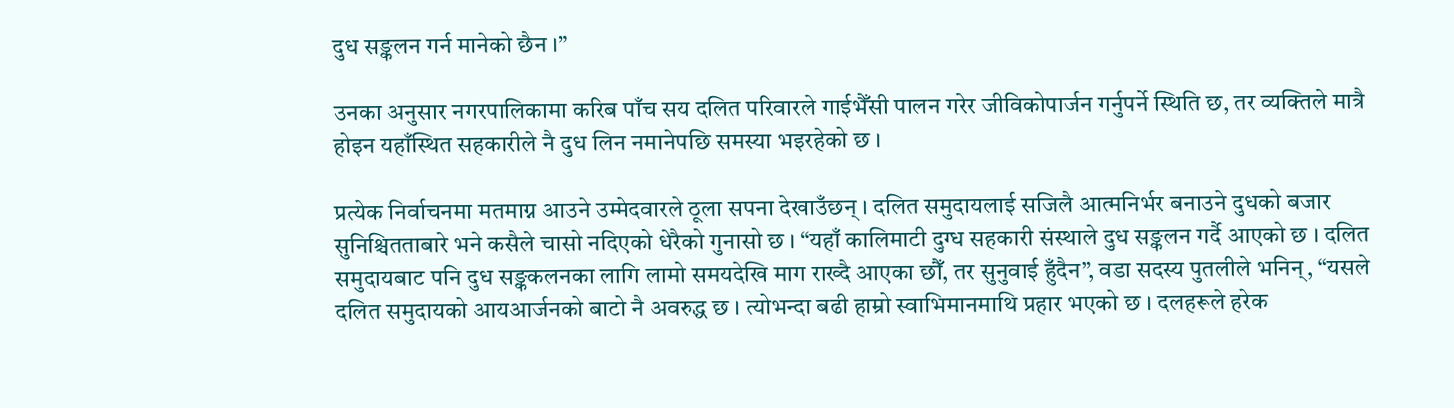दुध सङ्कलन गर्न मानेको छैन ।”

उनका अनुसार नगरपालिकामा करिब पाँच सय दलित परिवारले गाईभैँसी पालन गरेर जीविकोपार्जन गर्नुपर्ने स्थिति छ, तर व्यक्तिले मात्रै होइन यहाँस्थित सहकारीले नै दुध लिन नमानेपछि समस्या भइरहेको छ ।

प्रत्येक निर्वाचनमा मतमाग्न आउने उम्मेदवारले ठूला सपना देखाउँछन् । दलित समुदायलाई सजिलै आत्मनिर्भर बनाउने दुधको बजार सुनिश्चितताबारे भने कसैले चासो नदिएको धेरैको गुनासो छ । “यहाँ कालिमाटी दुग्ध सहकारी संस्थाले दुध सङ्कलन गर्दै आएको छ । दलित समुदायबाट पनि दुध सङ्ककलनका लागि लामो समयदेखि माग राख्दै आएका छौँ, तर सुनुवाई हुँदैन”, वडा सदस्य पुतलीले भनिन्, “यसले दलित समुदायको आयआर्जनको बाटो नै अवरुद्ध छ । त्योभन्दा बढी हाम्रो स्वाभिमानमाथि प्रहार भएको छ । दलहरूले हरेक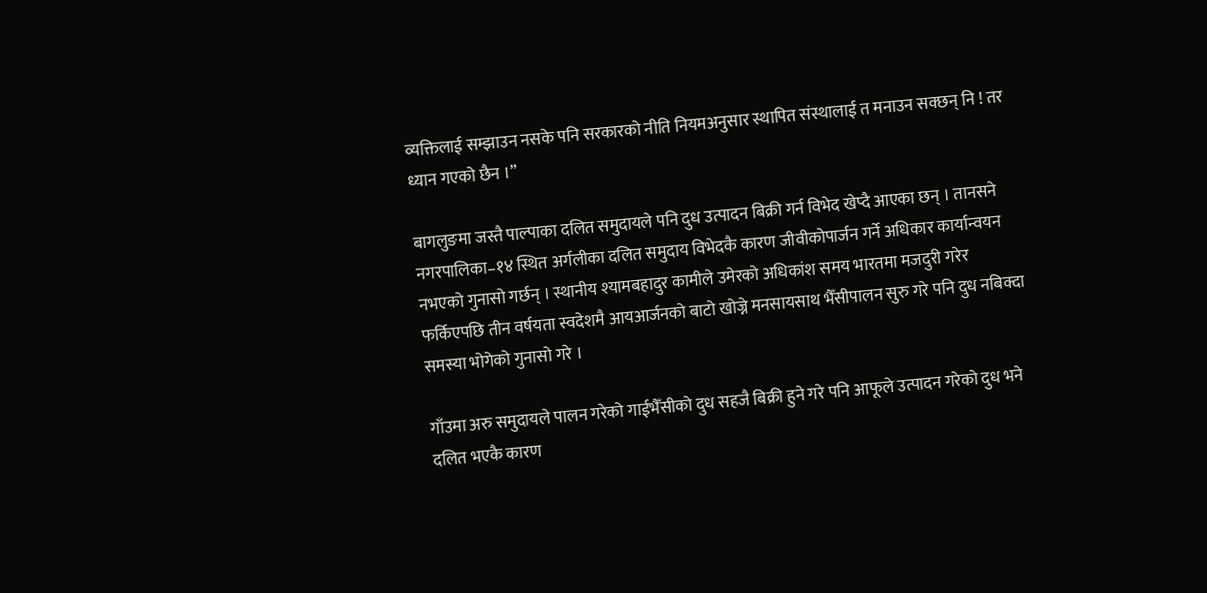व्यक्तिलाई सम्झाउन नसके पनि सरकारको नीति नियमअनुसार स्थापित संस्थालाई त मनाउन सक्छन् नि ! तर ध्यान गएको छैन ।”

बागलुङमा जस्तै पाल्पाका दलित समुदायले पनि दुध उत्पादन बिक्री गर्न विभेद खेप्दै आएका छन् । तानसने नगरपालिका–१४ स्थित अर्गलीका दलित समुदाय विभेदकै कारण जीवीकोपार्जन गर्ने अधिकार कार्यान्वयन नभएको गुनासो गर्छन् । स्थानीय श्यामबहादुर कामीले उमेरको अधिकांश समय भारतमा मजदुरी गरेर फर्किएपछि तीन वर्षयता स्वदेशमै आयआर्जनको बाटो खोज्ने मनसायसाथ भैँसीपालन सुरु गरे पनि दुध नबिक्दा समस्या भोगेको गुनासो गरे ।

गाँउमा अरु समुदायले पालन गरेको गाईभैँसीको दुध सहजै बिक्री हुने गरे पनि आफूले उत्पादन गरेको दुध भने दलित भएकै कारण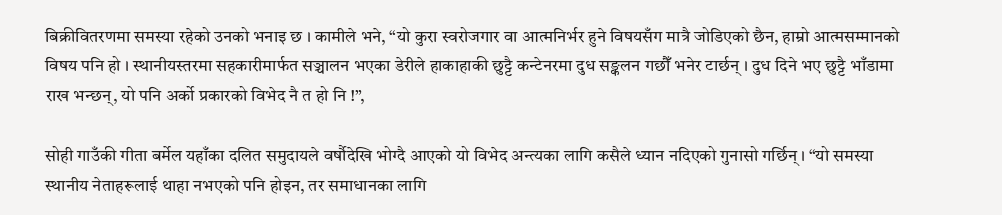बिक्रीवितरणमा समस्या रहेको उनको भनाइ छ । कामीले भने, “यो कुरा स्वरोजगार वा आत्मनिर्भर हुने विषयसँग मात्रै जोडिएको छैन, हाम्रो आत्मसम्मानको विषय पनि हो । स्थानीयस्तरमा सहकारीमार्फत सञ्चालन भएका डेरीले हाकाहाकी छुट्टै कन्टेनरमा दुध सङ्कलन गछौँ भनेर टार्छन् । दुध दिने भए छुट्टै भाँडामा राख भन्छन्, यो पनि अर्को प्रकारको विभेद नै त हो नि !”,

सोही गाउँकी गीता बर्मेल यहाँका दलित समुदायले वर्षौदेखि भोग्दै आएको यो विभेद अन्त्यका लागि कसैले ध्यान नदिएको गुनासो गर्छिन् । “यो समस्या स्थानीय नेताहरूलाई थाहा नभएको पनि होइन, तर समाधानका लागि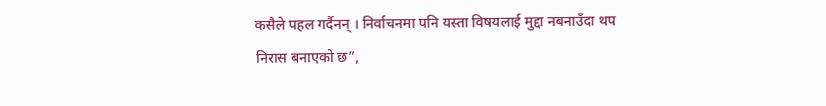कसैले पहल गर्दैनन् । निर्वाचनमा पनि यस्ता विषयलाई मुद्दा नबनाउँदा थप निरास बनाएको छ”,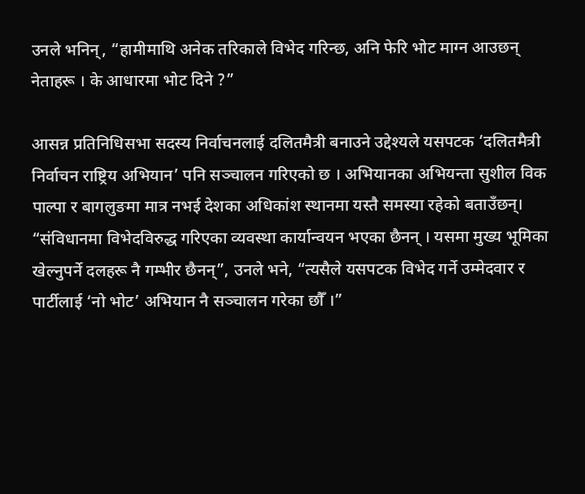उनले भनिन्, “हामीमाथि अनेक तरिकाले विभेद गरिन्छ, अनि फेरि भोट माग्न आउछन् नेताहरू । के आधारमा भोट दिने ?”

आसन्न प्रतिनिधिसभा सदस्य निर्वाचनलाई दलितमैत्री बनाउने उद्देश्यले यसपटक ‘दलितमैत्री निर्वाचन राष्ट्रिय अभियान’ पनि सञ्चालन गरिएको छ । अभियानका अभियन्ता सुशील विक पाल्पा र बागलुङमा मात्र नभई देशका अधिकांश स्थानमा यस्तै समस्या रहेको बताउँछन्। “संविधानमा विभेदविरुद्ध गरिएका व्यवस्था कार्यान्वयन भएका छैनन् । यसमा मुख्य भूमिका खेल्नुपर्ने दलहरू नै गम्भीर छैनन्”, उनले भने, “त्यसैले यसपटक विभेद गर्ने उम्मेदवार र पार्टीलाई ‘नो भोट’ अभियान नै सञ्चालन गरेका छौँ ।”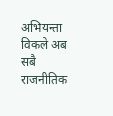अभियन्ता विकले अब सबै राजनीतिक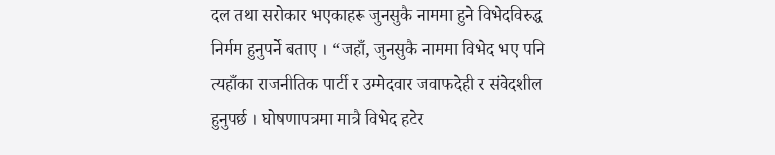दल तथा सरोकार भएकाहरू जुनसुकै नाममा हुने विभेदविरुद्ध निर्मम हुनुपर्ने बताए । “जहाँ, जुनसुकै नाममा विभेद भए पनि त्यहाँका राजनीतिक पार्टी र उम्मेदवार जवाफदेही र संवेदशील हुनुपर्छ । घोषणापत्रमा मात्रै विभेद हटेर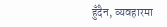हुँदैन, व्यवहारमा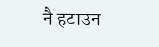नै हटाउन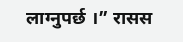लाग्नुपर्छ ।” रासस